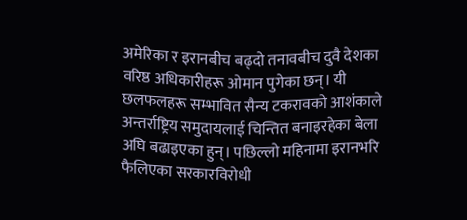अमेरिका र इरानबीच बढ्दो तनावबीच दुवै देशका वरिष्ठ अधिकारीहरू ओमान पुगेका छन्। यी छलफलहरू सम्भावित सैन्य टकरावको आशंकाले अन्तर्राष्ट्रिय समुदायलाई चिन्तित बनाइरहेका बेला अघि बढाइएका हुन्। पछिल्लो महिनामा इरानभरि फैलिएका सरकारविरोधी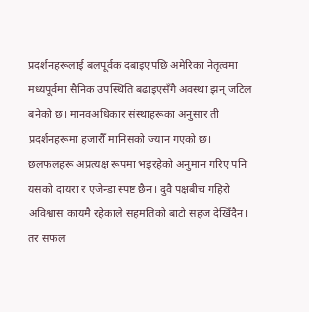प्रदर्शनहरूलाई बलपूर्वक दबाइएपछि अमेरिका नेतृत्वमा मध्यपूर्वमा सैनिक उपस्थिति बढाइएसँगै अवस्था झन् जटिल बनेको छ। मानवअधिकार संस्थाहरूका अनुसार ती प्रदर्शनहरूमा हजारौँ मानिसको ज्यान गएको छ। छलफलहरू अप्रत्यक्ष रूपमा भइरहेको अनुमान गरिए पनि यसको दायरा र एजेन्डा स्पष्ट छैन। दुवै पक्षबीच गहिरो अविश्वास कायमै रहेकाले सहमतिको बाटो सहज देखिँदैन। तर सफल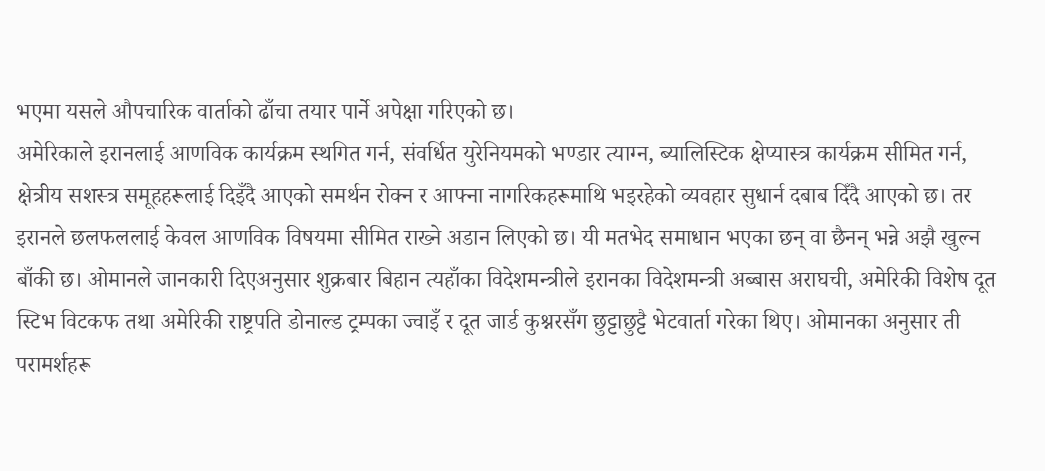भएमा यसले औपचारिक वार्ताको ढाँचा तयार पार्ने अपेक्षा गरिएको छ।
अमेरिकाले इरानलाई आणविक कार्यक्रम स्थगित गर्न, संवर्धित युरेनियमको भण्डार त्याग्न, ब्यालिस्टिक क्षेप्यास्त्र कार्यक्रम सीमित गर्न, क्षेत्रीय सशस्त्र समूहहरूलाई दिइँदै आएको समर्थन रोक्न र आफ्ना नागरिकहरूमाथि भइरहेको व्यवहार सुधार्न दबाब दिँदै आएको छ। तर इरानले छलफललाई केवल आणविक विषयमा सीमित राख्ने अडान लिएको छ। यी मतभेद समाधान भएका छन् वा छैनन् भन्ने अझै खुल्न बाँकी छ। ओमानले जानकारी दिएअनुसार शुक्रबार बिहान त्यहाँका विदेशमन्त्रीले इरानका विदेशमन्त्री अब्बास अराघची, अमेरिकी विशेष दूत स्टिभ विटकफ तथा अमेरिकी राष्ट्रपति डोनाल्ड ट्रम्पका ज्वाइँ र दूत जार्ड कुश्नरसँग छुट्टाछुट्टै भेटवार्ता गरेका थिए। ओमानका अनुसार ती परामर्शहरू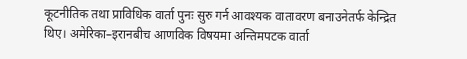कूटनीतिक तथा प्राविधिक वार्ता पुनः सुरु गर्न आवश्यक वातावरण बनाउनेतर्फ केन्द्रित थिए। अमेरिका–इरानबीच आणविक विषयमा अन्तिमपटक वार्ता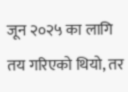जून २०२५ का लागि तय गरिएको थियो, तर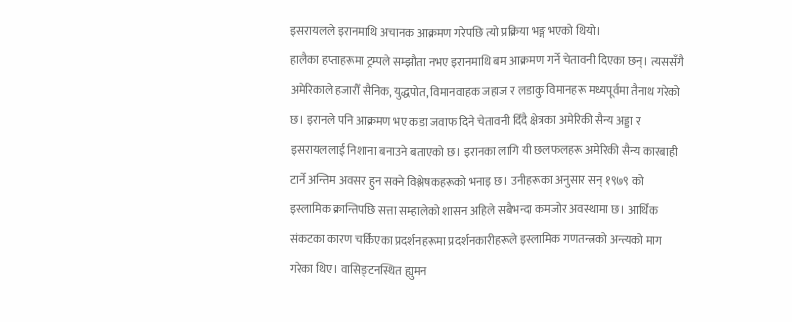इसरायलले इरानमाथि अचानक आक्रमण गरेपछि त्यो प्रक्रिया भङ्ग भएको थियो।
हालैका हप्ताहरूमा ट्रम्पले सम्झौता नभए इरानमाथि बम आक्रमण गर्ने चेतावनी दिएका छन्। त्यससँगै अमेरिकाले हजारौँ सैनिक, युद्धपोत, विमानवाहक जहाज र लडाकु विमानहरू मध्यपूर्वमा तैनाथ गरेको छ। इरानले पनि आक्रमण भए कडा जवाफ दिने चेतावनी दिँदै क्षेत्रका अमेरिकी सैन्य अड्डा र इसरायललाई निशाना बनाउने बताएको छ। इरानका लागि यी छलफलहरू अमेरिकी सैन्य कारबाही टार्ने अन्तिम अवसर हुन सक्ने विश्लेषकहरूको भनाइ छ। उनीहरूका अनुसार सन् १९७९ को इस्लामिक क्रान्तिपछि सत्ता सम्हालेको शासन अहिले सबैभन्दा कमजोर अवस्थामा छ। आर्थिक संकटका कारण चर्किएका प्रदर्शनहरूमा प्रदर्शनकारीहरूले इस्लामिक गणतन्त्रको अन्त्यको माग गरेका थिए। वासिङ्टनस्थित ह्युमन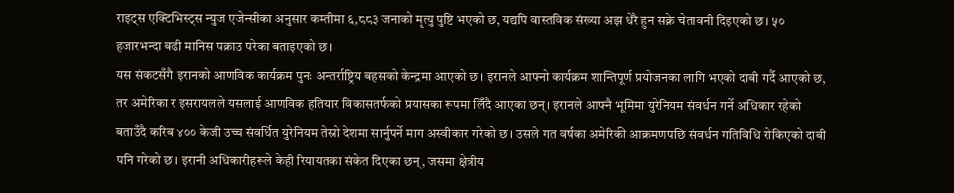राइट्स एक्टिभिस्ट्स न्युज एजेन्सीका अनुसार कम्तीमा ६,८८३ जनाको मृत्यु पुष्टि भएको छ, यद्यपि वास्तविक संख्या अझ धेरै हुन सक्ने चेतावनी दिइएको छ। ५० हजारभन्दा बढी मानिस पक्राउ परेका बताइएको छ।
यस संकटसँगै इरानको आणविक कार्यक्रम पुनः अन्तर्राष्ट्रिय बहसको केन्द्रमा आएको छ। इरानले आफ्नो कार्यक्रम शान्तिपूर्ण प्रयोजनका लागि भएको दाबी गर्दै आएको छ, तर अमेरिका र इसरायलले यसलाई आणविक हतियार विकासतर्फको प्रयासका रूपमा लिँदै आएका छन्। इरानले आफ्नै भूमिमा युरेनियम संवर्धन गर्ने अधिकार रहेको बताउँदै करिब ४०० केजी उच्च संवर्धित युरेनियम तेस्रो देशमा सार्नुपर्ने माग अस्वीकार गरेको छ। उसले गत वर्षका अमेरिकी आक्रमणपछि संवर्धन गतिविधि रोकिएको दाबी पनि गरेको छ। इरानी अधिकारीहरूले केही रियायतका संकेत दिएका छन्, जसमा क्षेत्रीय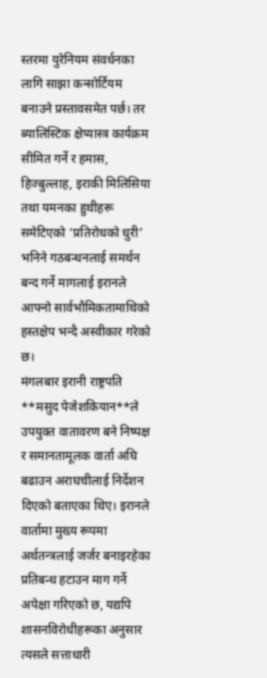स्तरमा युरेनियम संवर्धनका लागि साझा कन्सोर्टियम बनाउने प्रस्तावसमेत पर्छ। तर ब्यालिस्टिक क्षेप्यास्त्र कार्यक्रम सीमित गर्ने र हमास, हिज्बुल्लाह, इराकी मिलिसिया तथा यमनका हुथीहरू समेटिएको ‘प्रतिरोधको धुरी’ भनिने गठबन्धनलाई समर्थन बन्द गर्ने मागलाई इरानले आफ्नो सार्वभौमिकतामाथिको हस्तक्षेप भन्दै अस्वीकार गरेको छ।
मंगलबार इरानी राष्ट्रपति **मसुद पेजेशकियान**ले उपयुक्त वातावरण बने निष्पक्ष र समानतामूलक वार्ता अघि बढाउन अराघचीलाई निर्देशन दिएको बताएका थिए। इरानले वार्तामा मुख्य रूपमा अर्थतन्त्रलाई जर्जर बनाइरहेका प्रतिबन्ध हटाउन माग गर्ने अपेक्षा गरिएको छ, यद्यपि शासनविरोधीहरूका अनुसार त्यसले सत्ताधारी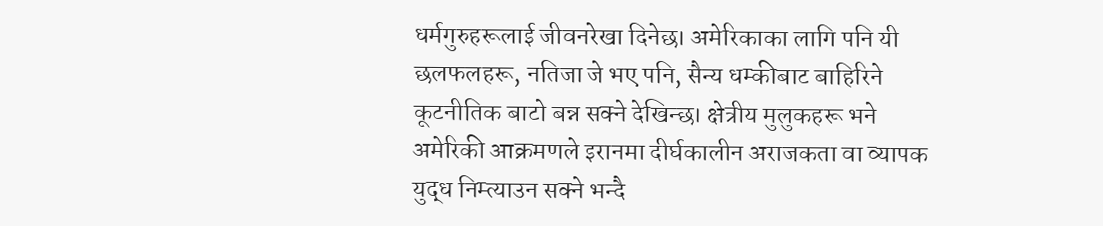धर्मगुरुहरूलाई जीवनरेखा दिनेछ। अमेरिकाका लागि पनि यी छलफलहरू, नतिजा जे भए पनि, सैन्य धम्कीबाट बाहिरिने कूटनीतिक बाटो बन्न सक्ने देखिन्छ। क्षेत्रीय मुलुकहरू भने अमेरिकी आक्रमणले इरानमा दीर्घकालीन अराजकता वा व्यापक युद्ध निम्त्याउन सक्ने भन्दै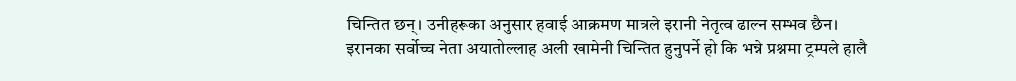चिन्तित छन्। उनीहरूका अनुसार हवाई आक्रमण मात्रले इरानी नेतृत्व ढाल्न सम्भव छैन।
इरानका सर्वोच्च नेता अयातोल्लाह अली खामेनी चिन्तित हुनुपर्ने हो कि भन्ने प्रश्नमा ट्रम्पले हालै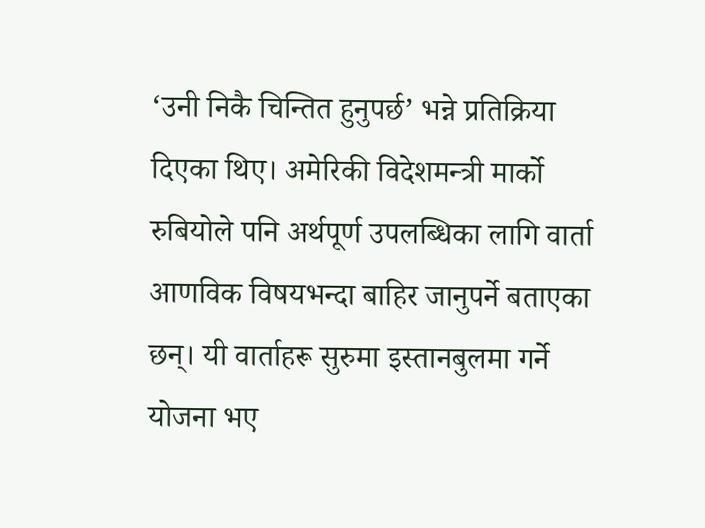‘उनी निकै चिन्तित हुनुपर्छ’ भन्ने प्रतिक्रिया दिएका थिए। अमेरिकी विदेशमन्त्री मार्को रुबियोले पनि अर्थपूर्ण उपलब्धिका लागि वार्ता आणविक विषयभन्दा बाहिर जानुपर्ने बताएका छन्। यी वार्ताहरू सुरुमा इस्तानबुलमा गर्ने योजना भए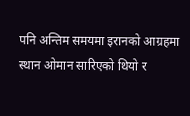पनि अन्तिम समयमा इरानको आग्रहमा स्थान ओमान सारिएको थियो र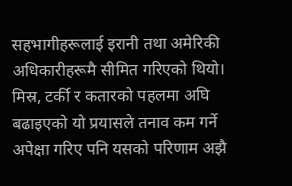सहभागीहरूलाई इरानी तथा अमेरिकी अधिकारीहरूमै सीमित गरिएको थियो। मिस्र, टर्की र कतारको पहलमा अघि बढाइएको यो प्रयासले तनाव कम गर्ने अपेक्षा गरिए पनि यसको परिणाम अझै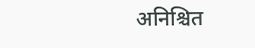अनिश्चित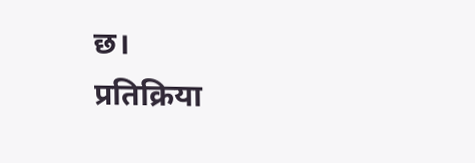छ।
प्रतिक्रिया